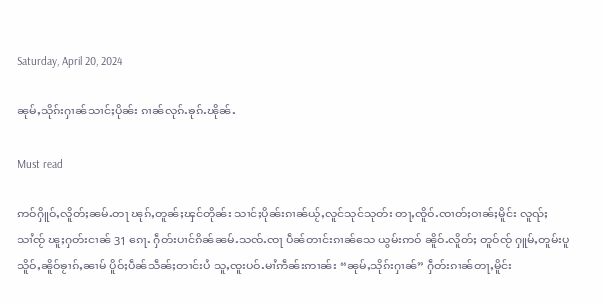Saturday, April 20, 2024

ၼုမ်ႇသိုၵ်းႁၢၼ်သၢင်ႈပိုၼ်း ၵၢၼ်လုၵ်ႉၶုၵ်ႉၽိုၼ်ႉ

Must read

ဢဝ်ႁိူဝ်ႇလိူတ်ႈၼမ်ႉတႃ ၽုၵ်ႇတူၼ်ႈၾင်တိုၼ်း သၢင်ႈပိုၼ်းၵၢၼ်ယႂ်ႇလူင်သုင်သုတ်း တႃႇၸိူဝ်ႉၸၢတ်ႈဝၢၼ်ႈမိူင်း လူၺ်ႈသၢႆၸႂ် ၽူႈႁတ်းငၢၼ် 31 ၵေႃႉ ႁဵတ်းပၢင်ၵိၼ်ၼမ်ႉသၸ်ႉၸႃ ပဵၼ်တၢင်းၵၢၼ်သေ ယွမ်းဢဝ် ၼိူဝ်ႉလိူတ်ႈ တူဝ်ၸႂ် ႁူမ်ႇတူမ်းပူသိူဝ်ႇၼိူဝ်ၶႂၢၵ်ႇၼၢမ် ပိူဝ်ႈပဵၼ်သဵၼ်ႈတၢင်းပႆ သူႇၸူးပဝ်ႉမၢႆဢဵၼ်းဢၢၼ်း “ၼုမ်ႇသိုၵ်းႁၢၼ်” ႁဵတ်းၵၢၼ်တႃႇမိူင်း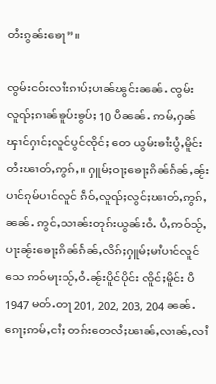တႆးၵွၼ်းၶေႃ”။

ၸွမ်းငဝ်းလၢႆးၵၢပ်ႈပၢၼ်ၽွင်းၼၼ်ႉ ၸွမ်းလူၺ်ႈၵၢၼ်ၶူပ်းၶွပ်ႈ 10 ပီၼၼ်ႉ ဢမ်ႇႁၼ်ၾၢင်ႁၢင်ႈလူင်ပွင်ၸိုင်ႈ တေ ယွမ်းၶၢႆးပွႆႇမိူင်းတႆးၽၢတ်ႇဢွၵ်ႇ။ ႁူမ်ႈဝႃႈၶေႃႈၵိၼ်ၵႅၼ်ႇၼႂ်းပၢင်ၵုမ်ပၢင်လူင် ၵဵဝ်ႇလူၺ်ႈလွင်ႈၽၢတ်ႇဢွၵ်ႇၼၼ်ႉ ဢွင်ႇသၢၼ်းတုၵ်းယွၼ်းဝႆႉ ပႆႇဢဝ်သႂ်ႇပႃးၼႂ်းၶေႃႈၵိၼ်ၵႅၼ်ႇလိၵ်ႈႁူမ်ႈမၢႆပၢင်လူင်သေ ဢဝ်မႃးသႂ်ႇဝႆႉၼႂ်းပိူင်ပိုင်း ၸိူင်ႈမိူင်း ပီ 1947 မတ်ႉတႃ 201, 202, 203, 204 ၼၼ်ႉၵေႃႈဢမ်ႇငၢႆႈ တၵ်းတေလႆႈၽၢၼ်ႇလၢၼ်ႇလၢႆ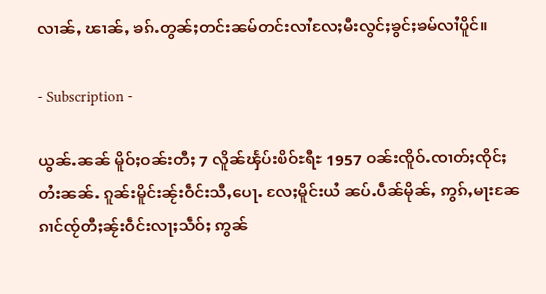လၢၼ်ႇ ၽၢၼ်ႇ ၶၵ်ႉတွၼ်ႈတင်းၼမ်တင်းလၢႆလႄႈမီးလွင်ႈၶွင်ႈၶမ်လၢႆပိူင်။

- Subscription -

ယွၼ်ႉၼၼ် မိူဝ်ႈဝၼ်းတီႈ 7 လိူၼ်ၾႅပ်းၿိဝ်ႊရီႊ 1957 ဝၼ်းၸိူဝ်ႉၸၢတ်ႈၸိုင်ႈတႆးၼၼ်ႉ ၵူၼ်းမိူင်းၼႂ်းဝဵင်းသီႇပေႃႉ လႄႈမိူင်းယႆ ၼပ်ႉပဵၼ်မိုၼ်ႇ ဢွၵ်ႇမႃးၼႄၵၢင်ၸႂ်တီႈၼႂ်းဝဵင်းလႃႈသဵဝ်ႈ ဢွၼ်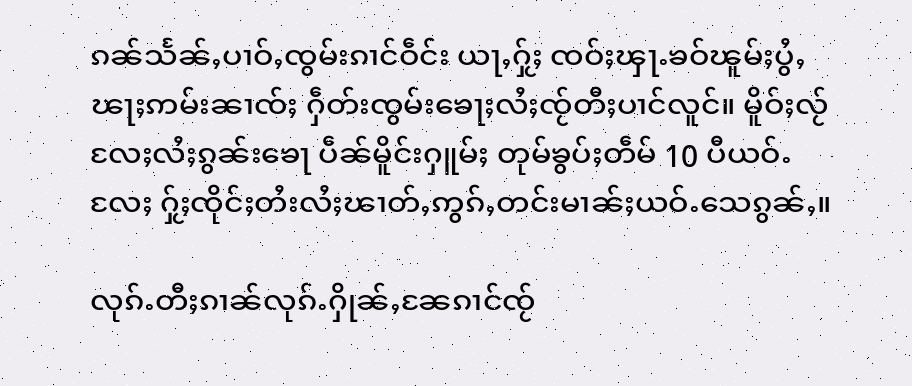ၵၼ်သႅၼ်ႇပၢဝ်ႇၸွမ်းၵၢင်ဝဵင်း ယႃႇႁႂ်ႈ ၸဝ်ႈၾႃႉၶဝ်ၽူမ်ႈပွႆႇၽႃႈဢမ်းၼၢၸ်ႈ ႁဵတ်းၸွမ်းၶေႃႈလႆႈၸႂ်တီႈပၢင်လူင်။ မိူဝ်ႈလႂ်လႄႈလႆႈၵွၼ်းၶေႃ ပဵၼ်မိူင်းႁူမ်ႈ တုမ်ၶွပ်ႈတဵမ် 10 ပီယဝ်ႉလႄႈ ႁႂ်ႈၸိုင်ႈတႆးလႆႈၽၢတ်ႇဢွၵ်ႇတင်းမၢၼ်ႈယဝ်ႉသေၵွၼ်ႇ။

လုၵ်ႉတီႈၵၢၼ်လုၵ်ႉႁိုၼ်ႇၼႄၵၢင်ၸႂ်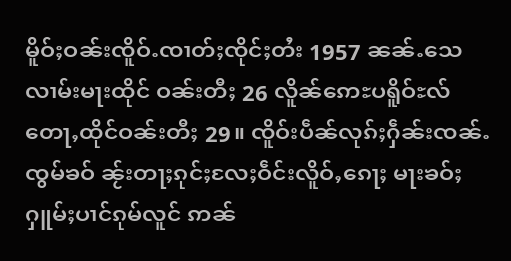မိူဝ်ႈဝၼ်းၸိူဝ်ႉၸၢတ်ႈၸိုင်ႈတႆး 1957 ၼၼ်ႉသေ လၢမ်းမႃးထိုင် ဝၼ်းတီႈ 26 လိူၼ်ဢေႊပရိူဝ်ႊလ် တေႃႇထိုင်ဝၼ်းတီႈ 29။ ၸိူဝ်းပဵၼ်လုၵ်ႈႁဵၼ်းၸၼ်ႉၸွမ်ၶဝ် ၼႂ်းတႃႈၵုင်ႈလႄႈဝဵင်းလိူဝ်ႇၵေႃႈ မႃးၶဝ်ႈႁူမ်ႈပၢင်ၵုမ်လူင် ဢၼ်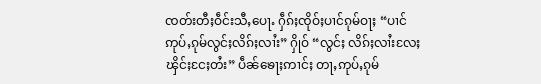ၸတ်းတီႈဝဵင်းသီႇပေႃႉ ႁဵၵ်ႈၸိုဝ်ႈပၢင်ၵုမ်ဝႃႈ “ပၢင်ဢုပ်ႇၵုမ်လွင်ႈလိၵ်ႈလၢႆး” ႁိုဝ် “လွင်ႈ လိၵ်ႈလၢႆးလႄႈၾိင်ႈငႄႈတႆး” ပဵၼ်ၶေႃႈဢၢင်ႈ တႃႇဢုပ်ႇၵုမ်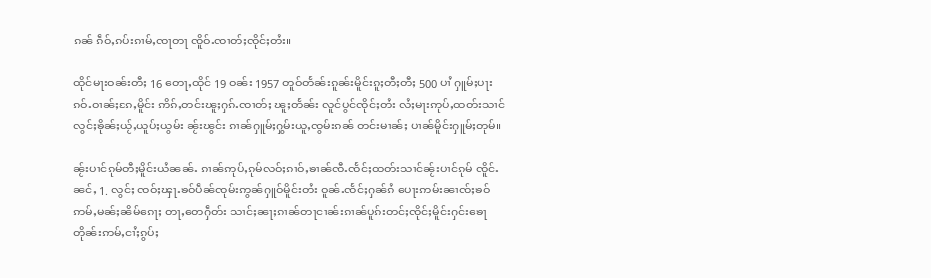ၵၼ် ၵဵဝ်ႇၵပ်းၵၢမ်ႇၸႃတႃ ၸိူဝ်ႉၸၢတ်ႈၸိုင်ႈတႆး။

ထိုင်မႃးဝၼ်းတီႈ 16 တေႃႇထိုင် 19 ဝၼ်း 1957 တူဝ်တႅၼ်းၵူၼ်းမိူင်းၵူႈတီႈတီႈ 500 ပၢႆ ႁူမ်ႈပႃးၵဝ်ႉဝၢၼ်ႈၵႄႇမိူင်း ဢိၵ်ႇတင်းၽူႈႁၵ်ႉၸၢတ်ႈ ၽူႈတႅၼ်း လူင်ပွင်ၸိုင်ႈတႆး လႆႈမႃးဢုပ်ႇထတ်းသၢင် လွင်ႈၶိုၼ်ႈယႂ်ႇယူပ်ႈယွမ်း ၼႂ်းၽွင်း ၵၢၼ်ႁူမ်ႈႁွမ်းယူႇၸွမ်းၵၼ် တင်းမၢၼ်ႈ ပၢၼ်မိူင်းႁူမ်ႈတုမ်။

ၼႂ်းပၢင်ၵုမ်တီႈမိူင်းယႆၼၼ်ႉ ၵၢၼ်ဢုပ်ႇၵုမ်လဝ်ႈၵၢဝ်ႇၶၢၼ်ၸီႉၸႅင်ႈထတ်းသၢင်ၼႂ်းပၢင်ၵုမ် ၸိူင်ႉၼင်ႇ 1. လွင်ႈ ၸဝ်ႈၾႃႉၶဝ်ပဵၼ်ၸုမ်းဢွၼ်ႁူဝ်မိူင်းတႆး ဝူၼ်ႉၸႅင်ႈႁၼ်ၵႆ ပေႃးဢမ်းၼၢၸ်ႈၶဝ်ဢမ်ႇမၼ်ႈၼိမ်ၵေႃႈ တႃႇတေႁဵတ်း သၢင်ႈၼႃႈၵၢၼ်တႃငၢၼ်းၵၢၼ်ပူၵ်းတင်ႈၸိုင်ႈမိူင်းႁင်းၶေႃတိုၼ်းဢမ်ႇငၢႆႈၵွပ်ႈ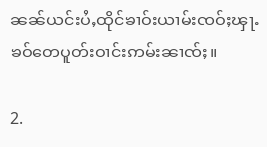ၼၼ်ယင်းပႆႇထိုင်ၶၢဝ်းယၢမ်းၸဝ်ႈၾႃႉ ၶဝ်တေပူတ်းဝၢင်းဢမ်းၼၢၸ်ႈ။

2.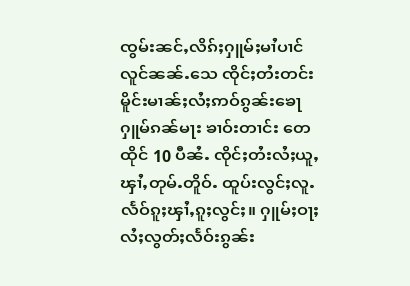ၸွမ်းၼင်ႇလိၵ်ႈႁူမ်ႈမၢႆပၢင်လူင်ၼၼ်ႉသေ ၸိုင်ႈတႆးတင်းမိူင်းမၢၼ်ႈလႆႈဢဝ်ၵွၼ်းၶေႃႁူမ်ၵၼ်မႃး ၶၢဝ်းတၢင်း တေ ထိုင် 10 ပီၼႆႉ ၸိုင်ႈတႆးလႆႈယူႇၾၢႆႇတုမ်ႉတိူဝ်ႉ ထူပ်းလွင်ႈလူႉလႅဝ်ၵူႈၾၢႆႇၵူႈလွင်ႈ။ ႁူမ်ႈဝႃႈ လႆႈလွတ်ႈလႅဝ်းၵွၼ်း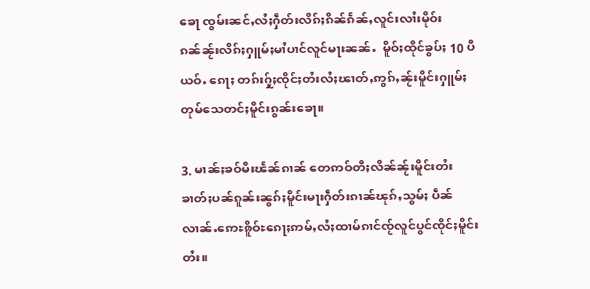ၶေႃ ၸွမ်းၼင်ႇလႆႈႁဵတ်းလိၵ်ႈၵိၼ်ၵႅၼ်ႇလူင်းလၢႆးမိုဝ်းၵၼ်ၼႂ်းလိၵ်ႈႁူမ်ႈမၢႆပၢင်လူင်မႃးၼၼ်ႉ  မိူဝ်ႈထိုင်ၶွပ်ႈ 10 ပီယဝ်ႉ ၵေႃႈ တၵ်းႁႂ်ႈၸိုင်ႈတႆးလႆႈၽၢတ်ႇဢွၵ်ႇၼႂ်းမိူင်းႁူမ်ႈတုမ်သေတင်ႈမိူင်းၵွၼ်းၶေႃ။

3. မၢၼ်ႈၶဝ်မီးၽႅၼ်ၵၢၼ် တေဢဝ်တီႈလိၼ်ၼႂ်းမိူင်းတႆးၶၢတ်ႈပၼ်ၵူၼ်းၼွၵ်ႈမိူင်းမႃးႁဵတ်းၵၢၼ်ၽုၵ်ႇသွမ်ႈ ပဵၼ် လၢၼ်ႉဢေႊၷိူဝ်ႊၵေႃႈဢမ်ႇလႆႈထၢမ်ၵၢင်ၸႂ်လူင်ပွင်ၸိုင်ႈမိူင်းတႆး။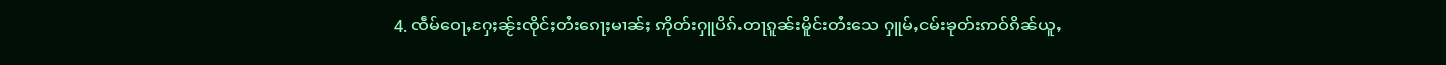4. ၸဵမ်ဝေႃႇႁႄႈၼႂ်းၸိုင်ႈတႆးၵေႃႈမၢၼ်ႈ ဢိုတ်းႁူပိၵ်ႉတႃၵူၼ်းမိူင်းတႆးသေ ႁူမ်ႇငမ်းၶုတ်းဢဝ်ၵိၼ်ယူႇ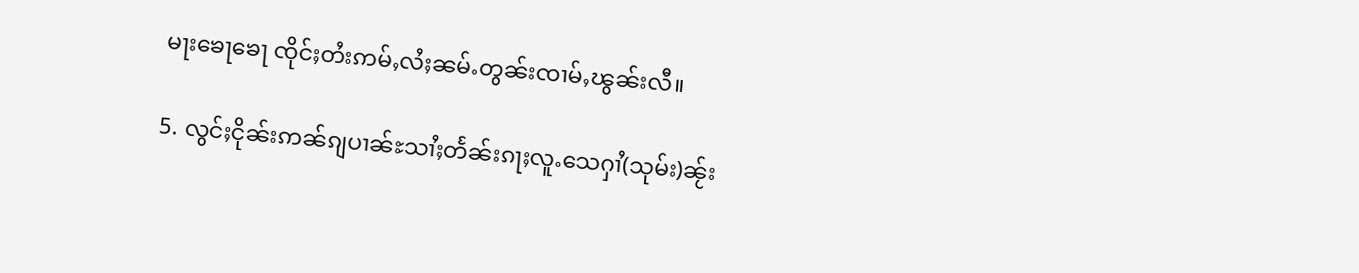မႃးၶေႃၶေႃ ၸိုင်ႈတႆးဢမ်ႇလႆႈၼမ်ႉတွၼ်းၸၢမ်ႇၽွၼ်းလီ။

5. လွင်ႈငိုၼ်းဢၼ်ၵျပၢၼ်ႊသၢႆႈတႅၼ်းၵႃႈလူႉသေႁၢႆ(သုမ်း)ၼႂ်း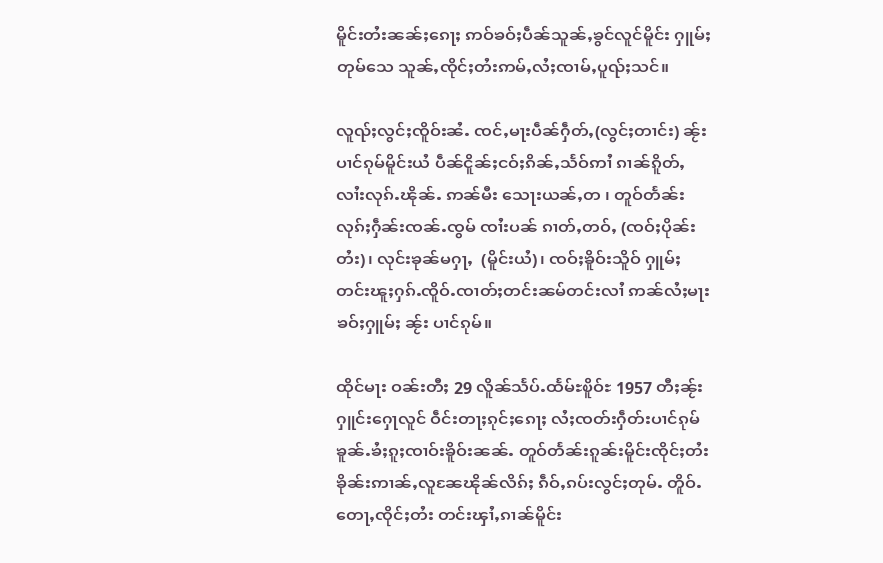မိူင်းတႆးၼၼ်ႈၵေႃႈ ဢဝ်ၶဝ်ႈပဵၼ်သူၼ်ႇၶွင်လူင်မိူင်း ႁူမ်ႈတုမ်သေ သူၼ်ႇၸိုင်ႈတႆးဢမ်ႇလႆႈၸၢမ်ႇပူၺ်ႈသင်။

လူၺ်ႈလွင်ႈၸိူဝ်းၼႆႉ ၸင်ႇမႃးပဵၼ်ႁဵတ်ႇ(လွင်ႈတၢင်း) ၼႂ်းပၢင်ၵုမ်မိူင်းယႆ ပဵၼ်ငိူၼ်ႈငဝ်ႈၵိၼ်ႇသႅဝ်ဢၢႆ ၵၢၼ်ၵိူတ်ႇ လၢႆးလုၵ်ႉၽိုၼ်ႉ ဢၼ်မီး သေႃးယၼ်ႇတ ၊ တူဝ်တႅၼ်းလုၵ်ႈႁဵၼ်းၸၼ်ႉၸွမ် ၸၢႆးပၼ် ၵၢတ်ႇတဝ်ႇ (ၸဝ်ႈပိုၼ်းတႆး)၊ လုင်းၶုၼ်မႁႃႇ  (မိူင်းယႆ)၊ ၸဝ်ႈၶိူဝ်းသိူဝ် ႁူမ်ႈတင်းၽူႈႁၵ်ႉၸိူဝ်ႉၸၢတ်ႈတင်းၼမ်တင်းလၢႆ ဢၼ်လႆႈမႃးၶဝ်ႈႁူမ်ႈ ၼႂ်း ပၢင်ၵုမ်။

ထိုင်မႃး ဝၼ်းတီႈ 29 လိူၼ်သႅပ်ႉထႅမ်ႊၿိူဝ်ႊ 1957 တီႈၼႂ်းႁူင်းႁေႃလူင် ဝဵင်းတႃႈၵုင်ႈၵေႃႈ လႆႈၸတ်းႁဵတ်းပၢင်ၵုမ် ၶူၼ်ႉၶႆႈၵူႈၸၢဝ်းၶိူဝ်းၼၼ်ႉ တူဝ်တႅၼ်းၵူၼ်းမိူင်းၸိုင်ႈတႆးၶိုၼ်းဢၢၼ်ႇလူၼႄၽိုၼ်လိၵ်ႈ ၵဵဝ်ႇၵပ်းလွင်ႈတုမ်ႉ တိူဝ်ႉ တေႃႇၸိုင်ႈတႆး တင်းၾၢႆႇၵၢၼ်မိူင်း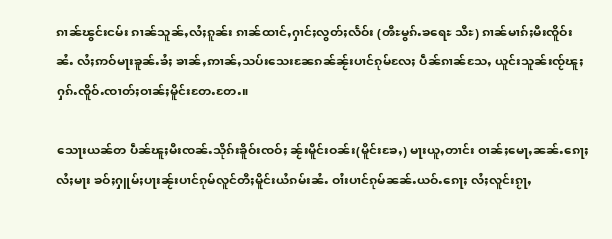ၵၢၼ်ၽွင်းငမ်း ၵၢၼ်သူၼ်ႇလႆႈၵူၼ်း ၵၢၼ်ထၢင်ႇႁၢင်ႈလွတ်ႈလႅဝ်း (ၻီႊမွၵ်ႉၶရေႊ သီႊ) ၵၢၼ်မၢၵ်ႈမီးၸိူဝ်းၼႆႉ လႆႈဢဝ်မႃးၶူၼ်ႉၶႆႈ ၶၢၼ်ႇဢၢၼ်ႇသပ်းသေးၼႄၵၼ်ၼႂ်းပၢင်ၵုမ်လႄႈ ပဵၼ်ၵၢၼ်သႄႇ ယူင်းသူၼ်းၸႂ်ၽူႈႁၵ်ႉၸိူဝ်ႉၸၢတ်ႈဝၢၼ်ႈမိူင်းတႄႉတႄႉ။

သေႃးယၼ်တ ပဵၼ်ၽူႈမီးၸၼ်ႉသိုၵ်းၶိူဝ်းၸဝ်ႈ ၼႂ်းမိူင်းဝၼ်း(မိူင်းၶႄႇ) မႃးယူႇတၢင်း ဝၢၼ်ႈမေႃႇၼၼ်ႉၵေႃႈ လႆႈမႃး ၶဝ်ႈႁူမ်ႈပႃးၼႂ်းပၢင်ၵုမ်လူင်တီႈမိူင်းယႆၵမ်းၼႆႉ ဝၢႆးပၢင်ၵုမ်ၼၼ်ႉယဝ်ႉၵေႃႈ လႆႈလူင်းၵႂႃႇ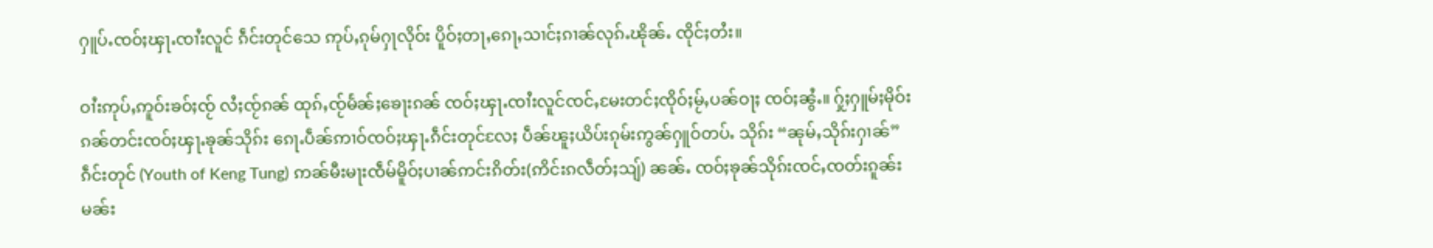ႁူပ်ႉၸဝ်ႈၾႃႉၸၢႆးလူင် ၵဵင်းတုင်သေ ဢုပ်ႇၵုမ်ႁႃလိုဝ်း ပိူဝ်ႈတႃႇၵေႃႇသၢင်ႈၵၢၼ်လုၵ်ႉၽိုၼ်ႉ ၸိုင်ႈတႆး။

ဝၢႆးဢုပ်ႇဢူဝ်းၶဝ်ႈၸႂ် လႆႈၸႂ်ၵၼ် ထုၵ်ႇၸႂ်မႅၼ်ႈၶေႃးၵၼ် ၸဝ်ႈၾႃႉၸၢႆးလူင်ၸင်ႇမႄးတင်ႈၸိုဝ်ႈမႂ်ႇပၼ်ဝႃႈ ၸဝ်ႈၼွႆႉ။ ႁႂ်ႈႁူမ်ႈမိုဝ်းၵၼ်တင်းၸဝ်ႈၾႃႉၶုၼ်သိုၵ်း ၵေႃႉပဵၼ်ဢၢဝ်ၸဝ်ႈၾႃႉၵဵင်းတုင်လႄႈ ပဵၼ်ၽူႈယိပ်းၵုမ်းဢွၼ်ႁူဝ်တပ်ႉ သိုၵ်း “ၼုမ်ႇသိုၵ်းႁၢၼ်” ၵဵင်းတုင် (Youth of Keng Tung) ဢၼ်မီးမႃးၸဵမ်မိူဝ်ႈပၢၼ်ဢင်းၵိတ်း(ဢိင်းၵလဵတ်ႈသျ်) ၼၼ်ႉ ၸဝ်ႈၶုၼ်သိုၵ်းၸင်ႇၸတ်းၵူၼ်းမၼ်း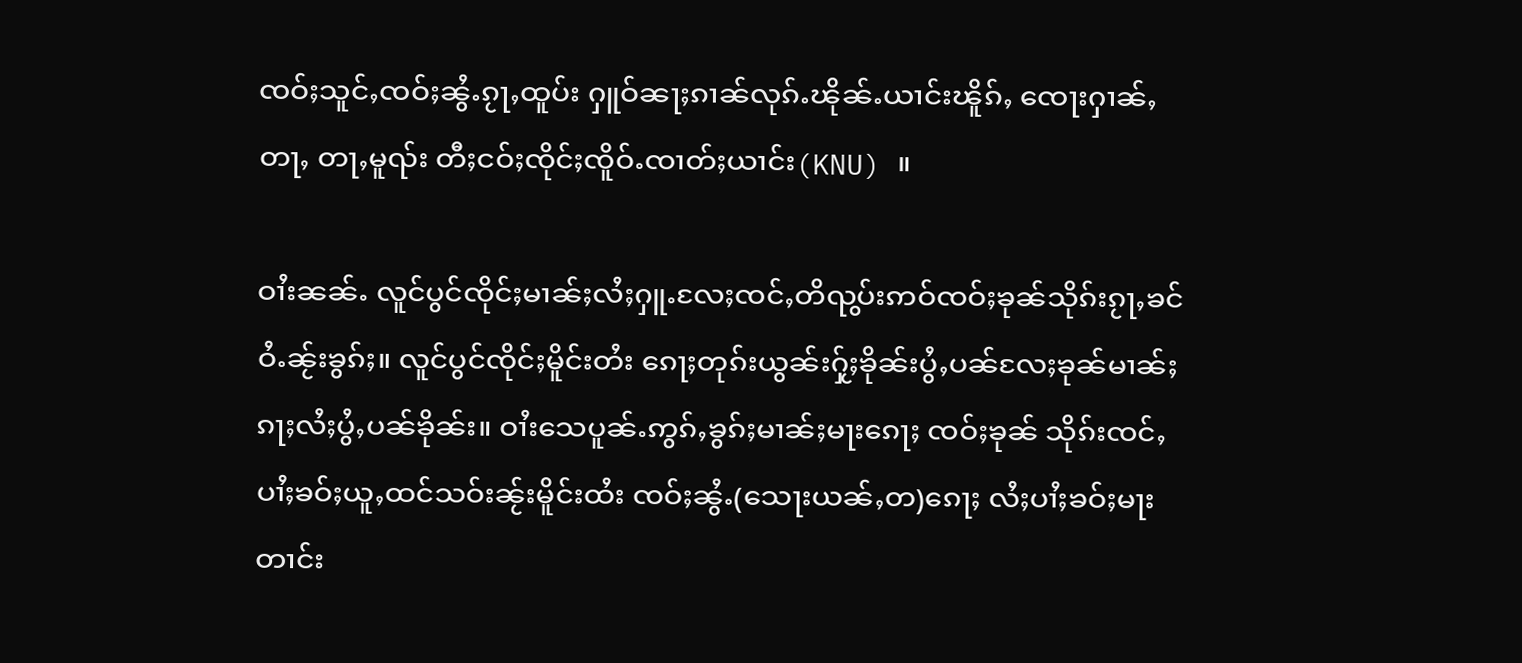ၸဝ်ႈသူင်ႇၸဝ်ႈၼွႆႉၵႂႃႇထူပ်း ႁူဝ်ၼႃႈၵၢၼ်လုၵ်ႉၽိုၼ်ႉယၢင်းၽိူၵ်ႇ ၸေႃးႁၢၼ်ႇတႃႇ တႃႇမူၺ်း တီႈငဝ်ႈၸိုင်ႈၸိူဝ်ႉၸၢတ်ႈယၢင်း(KNU) ။

ဝၢႆးၼၼ်ႉ လူင်ပွင်ၸိုင်ႈမၢၼ်ႈလႆႈႁူႉလႄႈၸင်ႇတိၺွပ်းဢဝ်ၸဝ်ႈၶုၼ်သိုၵ်းၵႂႃႇၶင်ဝႆႉၼႂ်းၶွၵ်ႈ။ လူင်ပွင်ၸိုင်ႈမိူင်းတႆး ၵေႃႈတုၵ်းယွၼ်းႁႂ်ႈၶိုၼ်းပွႆႇပၼ်လႄႈၶုၼ်မၢၼ်ႈၵႃႈလႆႈပွႆႇပၼ်ၶိုၼ်း။ ဝၢႆးသေပူၼ်ႉဢွၵ်ႇၶွၵ်ႈမၢၼ်ႈမႃးၵေႃႈ ၸဝ်ႈၶုၼ် သိုၵ်းၸင်ႇပၢႆႈၶဝ်ႈယူႇထင်သဝ်းၼႂ်းမိူင်းထႆး ၸဝ်ႈၼွႆႉ(သေႃးယၼ်ႇတ)ၵေႃႈ လႆႈပၢႆႈၶဝ်ႈမႃးတၢင်း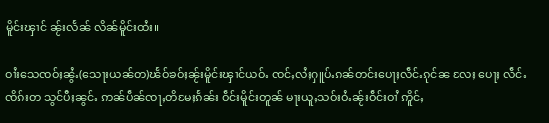မိူင်းၾၢင် ၼႂ်းလႅၼ် လိၼ်မိူင်းထႆး။

ဝၢႆးသေၸဝ်ႈၼွႆႉ(သေႃးယၼ်တ)ၽႅဝ်ၶဝ်ႈၼႂ်းမိူင်းၾၢင်ယဝ်ႉ ၸင်ႇလႆႈႁူပ်ႉၵၼ်တင်းပေႃႈလဵင်ႉၵုင်ၼ လႄႈ ပေႃႈ လဵင်ႉၸိၵ်းတ သွင်ပီႈၼွင်ႉ ဢၼ်ပဵၼ်ၸႃႇတိမႄႈၵႅၼ်း ဝဵင်းမိူင်းတူၼ် မႃးယူႇသဝ်းဝႆႉၼႂ်းဝဵင်းဝၢႆ ဢိူင်ႇ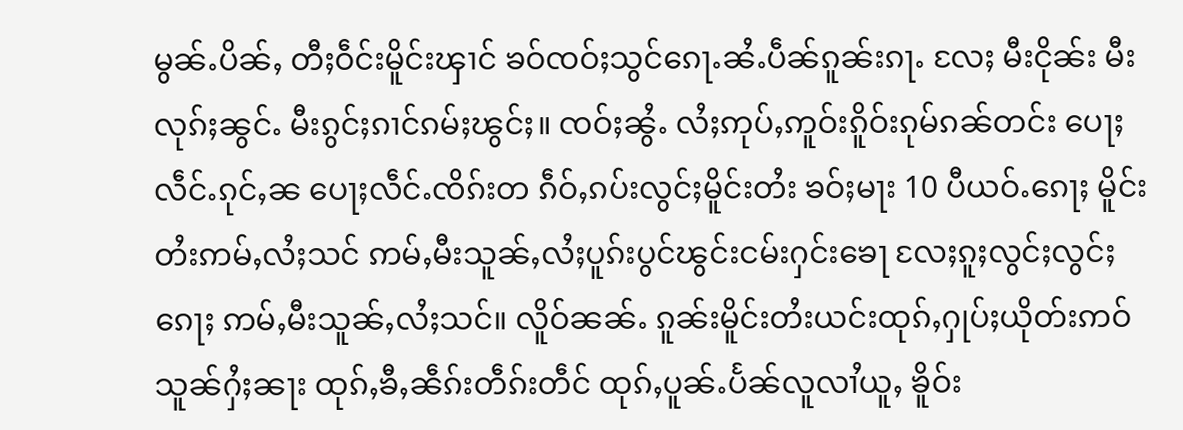မွၼ်ႉပိၼ်ႇ တီႈဝဵင်းမိူင်းၾၢင် ၶဝ်ၸဝ်ႈသွင်ၵေႃႉၼႆႉပဵၼ်ၵူၼ်းၵႃႉ လႄႈ မီးငိုၼ်း မီးလုၵ်ႈၼွင်ႉ မီးၵွင်ႈၵၢင်ၵမ်ႈၽွင်ႈ။ ၸဝ်ႈၼွႆႉ လႆႈဢုပ်ႇဢူဝ်းၵိူဝ်းၵုမ်ၵၼ်တင်း ပေႃႈလဵင်ႉၵုင်ႇၼ ပေႃႈလဵင်ႉၸိၵ်းတ ၵဵဝ်ႇၵပ်းလွင်ႈမိူင်းတႆး ၶဝ်ႈမႃး 10 ပီယဝ်ႉၵေႃႈ မိူင်းတႆးဢမ်ႇလႆႈသင် ဢမ်ႇမီးသူၼ်ႇလႆႈပူၵ်းပွင်ၽွင်းငမ်းႁင်းၶေႃ လႄႈၵူႈလွင်ႈလွင်ႈၵေႃႈ ဢမ်ႇမီးသူၼ်ႇလႆႈသင်။ လိူဝ်ၼၼ်ႉ ၵူၼ်းမိူင်းတႆးယင်းထုၵ်ႇႁုပ်ႈယိုတ်းဢဝ်သူၼ်ႁႆႈၼႃး ထုၵ်ႇၶီႇၼဵၵ်းတဵၵ်းတဵင် ထုၵ်ႇပူၼ်ႉပႅၼ်လူလၢႆယူႇ ၶိူဝ်း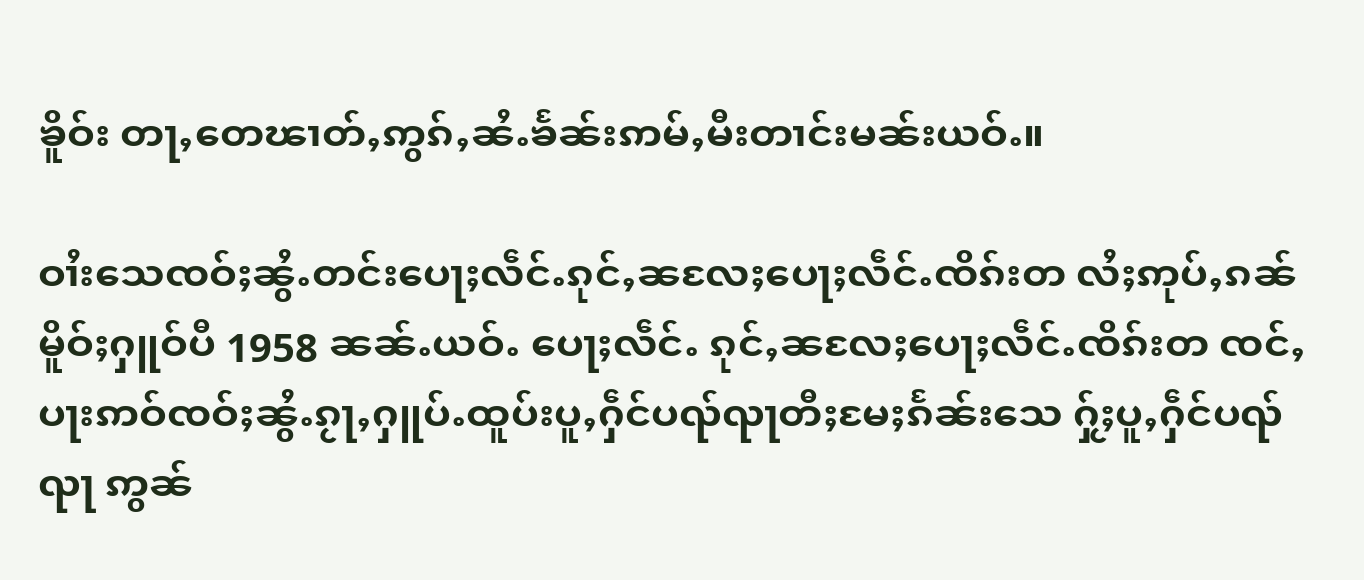ၶိူဝ်း တႃႇတေၽၢတ်ႇဢွၵ်ႇၼႆႉၶႅၼ်းဢမ်ႇမီးတၢင်းမၼ်းယဝ်ႉ။

ဝၢႆးသေၸဝ်ႈၼွႆႉတင်းပေႃႈလဵင်ႉၵုင်ႇၼလႄႈပေႃႈလဵင်ႉၸိၵ်းတ လႆႈဢုပ်ႇၵၼ်မိူဝ်ႈႁူဝ်ပီ 1958 ၼၼ်ႉယဝ်ႉ ပေႃႈလဵင်ႉ ၵုင်ႇၼလႄႈပေႃႈလဵင်ႉၸိၵ်းတ ၸင်ႇပႃးဢဝ်ၸဝ်ႈၼွႆႉၵႂႃႇႁူပ်ႉထူပ်းပူႇႁဵင်ပၺ်ၺႃတီႈမႄႈၵႅၼ်းသေ ႁႂ်ႈပူႇႁဵင်ပၺ်ၺႃ ဢွၼ်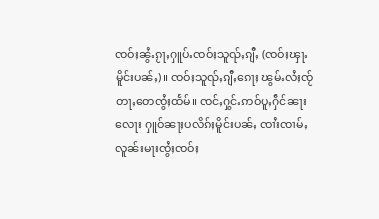ၸဝ်ႈၼွႆႉၵႂႃႇႁူပ်ႉၸဝ်ႈသူၺ်ႇၵျီႇ (ၸဝ်ႈၾႃႉမိူင်းပၼ်ႇ)။ ၸဝ်ႈသူၺ်ႇၵျီႇၵေႃႈ ၽွမ်ႉလႆႈၸႂ်တႃႇတေၸွႆႈထႅမ်။ ၸင်ႇႁွင်ႉဢဝ်ပူႇႁဵင်ၼႃးလေႃး ႁူဝ်ၼႃႈပလိၵ်ႈမိူင်းပၼ်ႇ ၸၢႆးၸၢမ်ႇလူၼ်းမႃးၸွႆႈၸဝ်ႈ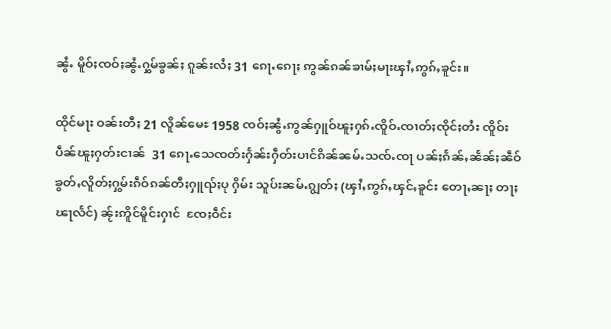ၼွႆႉ မိူဝ်ႈၸဝ်ႈၼွႆႉႁွမ်ၶွၼ်ႈ ၵူၼ်းလႆႈ 31 ၵေႃႉၵေႃႈ ဢွၼ်ၵၼ်ၶၢမ်ႈမႃးၾၢႆႇဢွၵ်ႇၶူင်း။

ထိုင်မႃး ဝၼ်းတီႈ 21 လိူၼ်မေႊ 1958 ၸဝ်ႈၼွႆႉဢွၼ်ႁူဝ်ၽူႈႁၵ်ႉၸိူဝ်ႉၸၢတ်ႈၸိုင်ႈတႆး ၸိူဝ်းပဵၼ်ၽူႈႁတ်းငၢၼ်  31 ၵေႃႉသေၸတ်းႁႅၼ်းႁဵတ်းပၢင်ၵိၼ်ၼမ်ႉသၸ်ႉၸႃ ပၼ်ႈၵႅၼ်ႇၼႅၼ်ႈၼဵဝ်ၶွတ်ႇလိူတ်ႈႁွမ်းၵဵဝ်ၵၼ်တီႈႁူၺ်ႈပု ႁိမ်း သူပ်းၼမ်ႉၵျွတ်ႈ (ၾၢႆႇဢွၵ်ႇၾင်ႇၶူင်း တေႃႇၼႃႈ တႃႈၽႃလႅင်) ၼႂ်းဢိူင်မိူင်းႁၢင်  ၸႄႈဝဵင်း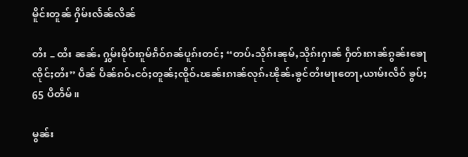မိူင်းတူၼ် ႁိမ်းလႅၼ်လိၼ်

တႆး – ထႆး ၼၼ်ႉ ႁွမ်းမိုဝ်းၵူမ်ၵဵဝ်ၵၼ်ပူၵ်းတင်ႈ “တပ်ႉသိုၵ်းၼုမ်ႇသိုၵ်းႁၢၼ် ႁဵတ်းၵၢၼ်ၵွၼ်းၶေႃ ၸိုင်ႈတႆး” ပဵၼ် ပဵၼ်ၵဝ်ႉငဝ်ႈတူၼ်ႈၸိူဝ်ႉၽၼ်းၵၢၼ်လုၵ်ႉၽိုၼ်ႉၶွင်တႆးမႃးတေႃႇယၢမ်းလဵဝ် ၶွပ်ႈ 65 ပီတဵမ်။

မွၼ်း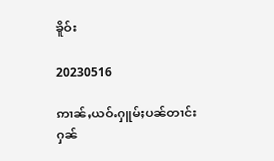ၶိူဝ်း

20230516

ဢၢၼ်ႇယဝ်ႉႁူမ်ႈပၼ်တၢင်းႁၼ်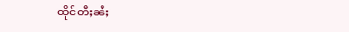ထိုင်တီႈၼႆႈ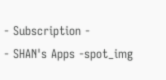- Subscription -
- SHAN's Apps -spot_img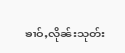ၶၢဝ်ႇလိုၼ်းသုတ်း